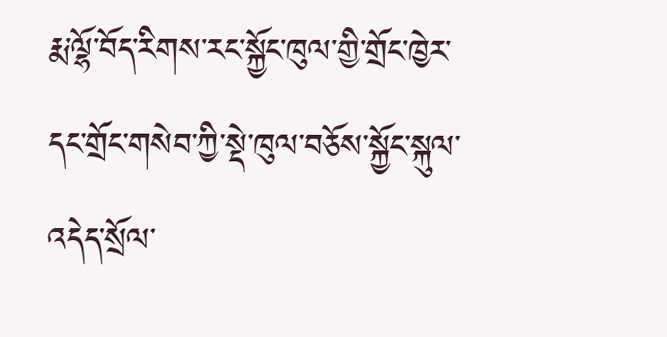རྨ་ལྷོ་བོད་རིགས་རང་སྐྱོང་ཁུལ་གྱི་གྲོང་ཁྱེར་དང་གྲོང་གསེབ་ཀྱི་སྡེ་ཁུལ་བཅོས་སྐྱོང་སྐུལ་འདེད་སྲོལ་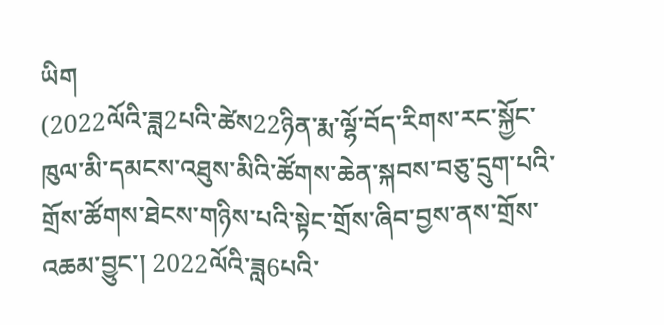ཡིག
(2022ལོའི་ཟླ2པའི་ཚེས22ཉིན་རྨ་ལྷོ་བོད་རིགས་རང་སྐྱོང་ཁུལ་མི་དམངས་འཐུས་མིའི་ཚོགས་ཆེན་སྐབས་བཅུ་དྲུག་པའི་གྲོས་ཚོགས་ཐེངས་གཉིས་པའི་སྟེང་གྲོས་ཞིབ་བྱས་ནས་གྲོས་འཆམ་བྱུང་། 2022ལོའི་ཟླ6པའི་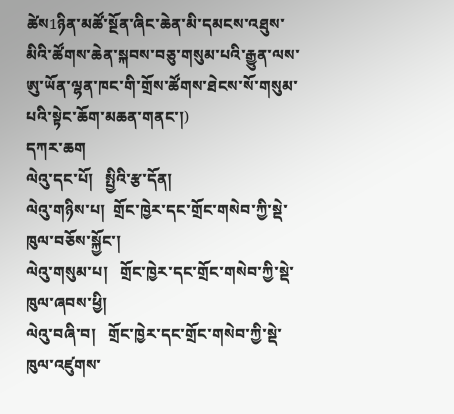ཚེས1ཉིན་མཚོ་སྔོན་ཞིང་ཆེན་མི་དམངས་འཐུས་མིའི་ཚོགས་ཆེན་སྐབས་བཅུ་གསུམ་པའི་རྒྱུན་ལས་ཨུ་ཡོན་ལྷན་ཁང་གི་གྲོས་ཚོགས་ཐེངས་སོ་གསུམ་པའི་སྟེང་ཆོག་མཆན་གནང་།)
དཀར་ཆག
ལེའུ་དང་པོ།   སྤྱིའི་རྩ་དོན།
ལེའུ་གཉིས་པ།  གྲོང་ཁྱེར་དང་གྲོང་གསེབ་ཀྱི་སྡེ་ཁུལ་བཅོས་སྐྱོང་།
ལེའུ་གསུམ་པ།   གྲོང་ཁྱེར་དང་གྲོང་གསེབ་ཀྱི་སྡེ་ཁུལ་ཞབས་ཕྱི།
ལེའུ་བཞི་བ།   གྲོང་ཁྱེར་དང་གྲོང་གསེབ་ཀྱི་སྡེ་ཁུལ་འཛུགས་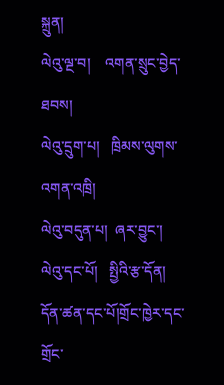སྐྲུན།
ལེའུ་ལྔ་བ།    འགན་སྲུང་བྱེད་ཐབས།
ལེའུ་དྲུག་པ།   ཁྲིམས་ལུགས་འགན་འཁྲི།
ལེའུ་བདུན་པ།  ཞར་བྱུང་།
ལེའུ་དང་པོ།   སྤྱིའི་རྩ་དོན།
དོན་ཚན་དང་པོ།གྲོང་ཁྱེར་དང་གྲོང་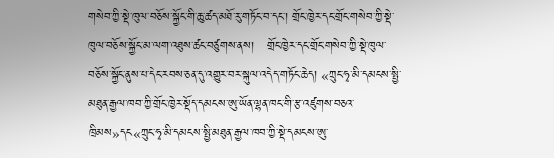གསེབ་ཀྱི་སྡེ་ཁུལ་བཅོས་སྐྱོང་གི་ཆུ་ཚད་མཐོ་རུ་གཏོང་བ་དང་། གྲོང་ཁྱེར་དང་གྲོང་གསེབ་ཀྱི་སྡེ་ཁུལ་བཅོས་སྐྱོང་མ་ལག་འཐུས་ཚང་བཙུགས་ནས།   གྲོང་ཁྱེར་དང་གྲོང་གསེབ་ཀྱི་སྡེ་ཁུལ་བཅོས་སྐྱོང་ནུས་པ་དེང་རབས་ཅན་དུ་འགྱུར་བར་སྐུལ་འདེད་གཏོང་ཆེད། «ཀྲུང་ཧྭ་མི་དམངས་སྤྱི་མཐུན་རྒྱལ་ཁབ་ཀྱི་གྲོང་ཁྱེར་སྡོད་དམངས་ཨུ་ཡོན་ལྷན་ཁང་གི་རྩ་འཛུགས་བཅའ་ཁྲིམས»དང«ཀྲུང་ཧྭ་མི་དམངས་སྤྱི་མཐུན་རྒྱལ་ཁབ་ཀྱི་སྡེ་དམངས་ཨུ་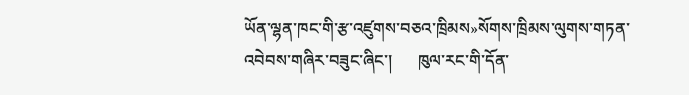ཡོན་ལྷན་ཁང་གི་རྩ་འཛུགས་བཅའ་ཁྲིམས»སོགས་ཁྲིམས་ལུགས་གཏན་འབེབས་གཞིར་བཟུང་ཞིང་།      ཁུལ་རང་གི་དོན་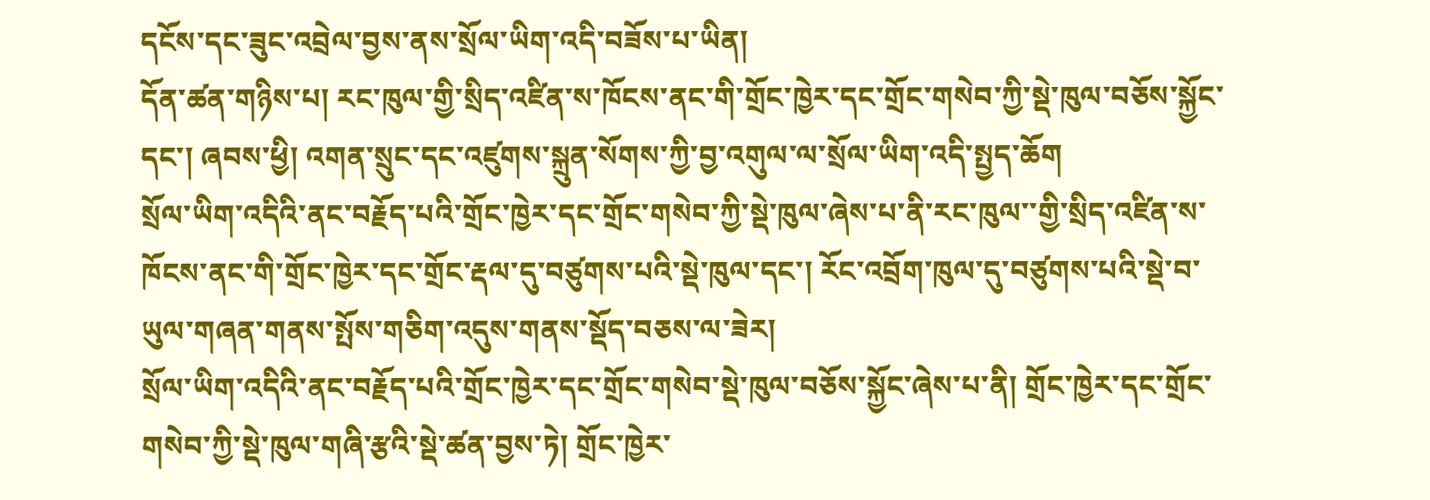དངོས་དང་ཟུང་འབྲེལ་བྱས་ནས་སྲོལ་ཡིག་འདི་བཟོས་པ་ཡིན།
དོན་ཚན་གཉིས་པ། རང་ཁུལ་གྱི་སྲིད་འཛིན་ས་ཁོངས་ནང་གི་གྲོང་ཁྱེར་དང་གྲོང་གསེབ་ཀྱི་སྡེ་ཁུལ་བཅོས་སྐྱོང་དང་། ཞབས་ཕྱི། འགན་སྲུང་དང་འཛུགས་སྐྲུན་སོགས་ཀྱི་བྱ་འགུལ་ལ་སྲོལ་ཡིག་འདི་སྤྱད་ཆོག
སྲོལ་ཡིག་འདིའི་ནང་བརྗོད་པའི་གྲོང་ཁྱེར་དང་གྲོང་གསེབ་ཀྱི་སྡེ་ཁུལ་ཞེས་པ་ནི་རང་ཁུལ་་གྱི་སྲིད་འཛིན་ས་ཁོངས་ནང་གི་གྲོང་ཁྱེར་དང་གྲོང་རྡལ་དུ་བཙུགས་པའི་སྡེ་ཁུལ་དང་། རོང་འབྲོག་ཁུལ་དུ་བཙུགས་པའི་སྡེ་བ་ཡུལ་གཞན་གནས་སྤོས་གཅིག་འདུས་གནས་སྡོད་བཅས་ལ་ཟེར།
སྲོལ་ཡིག་འདིའི་ནང་བརྗོད་པའི་གྲོང་ཁྱེར་དང་གྲོང་གསེབ་སྡེ་ཁུལ་བཅོས་སྐྱོང་ཞེས་པ་ནི། གྲོང་ཁྱེར་དང་གྲོང་གསེབ་ཀྱི་སྡེ་ཁུལ་གཞི་རྩའི་སྡེ་ཚན་བྱས་ཏེ། གྲོང་ཁྱེར་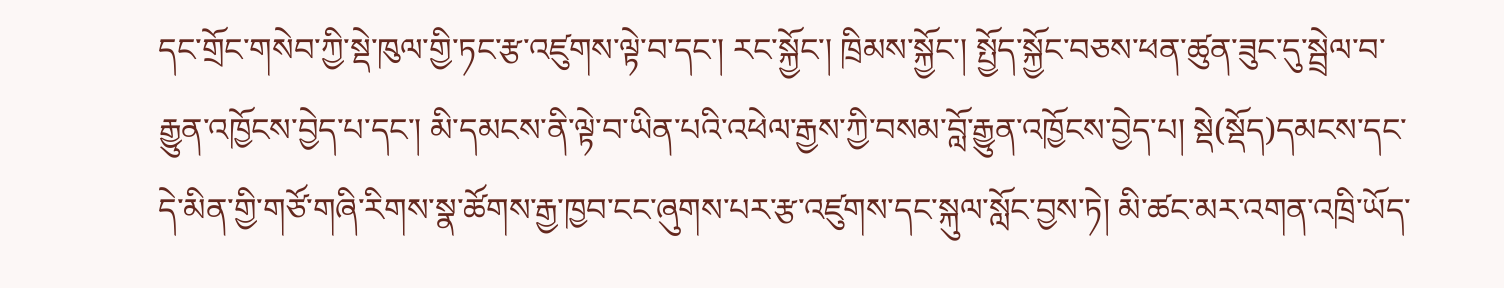དང་གྲོང་གསེབ་ཀྱི་སྡེ་ཁུལ་གྱི་ཏང་རྩ་འཛུགས་ལྟེ་བ་དང་། རང་སྐྱོང་། ཁྲིམས་སྐྱོང་། སྤྱོད་སྐྱོང་བཅས་ཕན་ཚུན་ཟུང་དུ་སྦྲེལ་བ་རྒྱུན་འཁྱོངས་བྱེད་པ་དང་། མི་དམངས་ནི་ལྟེ་བ་ཡིན་པའི་འཕེལ་རྒྱས་ཀྱི་བསམ་བློ་རྒྱུན་འཁྱོངས་བྱེད་པ། སྡེ(སྡོད)དམངས་དང་དེ་མིན་གྱི་གཙོ་གཞི་རིགས་སྣ་ཚོགས་རྒྱ་ཁྱབ་ངང་ཞུགས་པར་རྩ་འཛུགས་དང་སྐུལ་སློང་བྱས་ཏེ། མི་ཚང་མར་འགན་འཁྲི་ཡོད་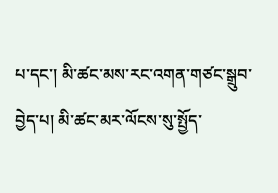པ་དང་། མི་ཚང་མས་རང་འགན་གཙང་སྒྲུབ་བྱེད་པ། མི་ཚང་མར་ལོངས་སུ་སྤྱོད་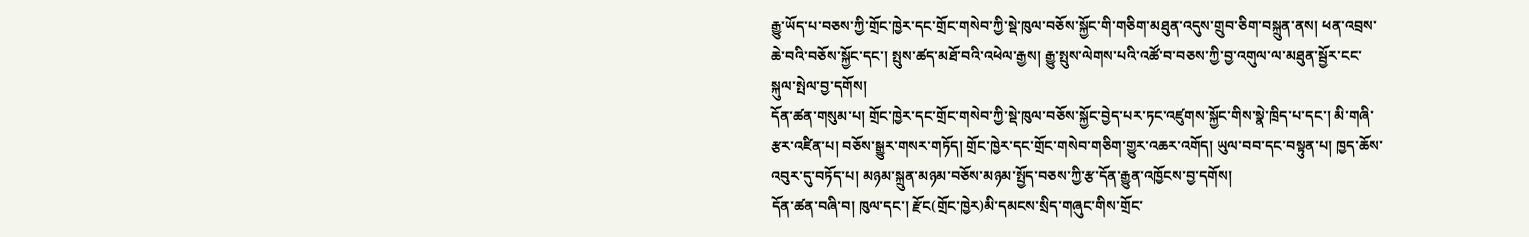རྒྱུ་ཡོད་པ་བཅས་ཀྱི་གྲོང་ཁྱེར་དང་གྲོང་གསེབ་ཀྱི་སྡེ་ཁུལ་བཅོས་སྐྱོང་གི་གཅིག་མཐུན་འདུས་གྲུབ་ཅིག་བསྐྲུན་ནས། ཕན་འབྲས་ཆེ་བའི་བཅོས་སྐྱོང་དང་། སྤུས་ཚད་མཐོ་བའི་འཕེལ་རྒྱས། རྒྱུ་སྤུས་ལེགས་པའི་འཚོ་བ་བཅས་ཀྱི་བྱ་འགུལ་ལ་མཐུན་སྦྱོར་ངང་སྐུལ་སྤེལ་བྱ་དགོས།
དོན་ཚན་གསུམ་པ། གྲོང་ཁྱེར་དང་གྲོང་གསེབ་ཀྱི་སྡེ་ཁུལ་བཅོས་སྐྱོང་བྱེད་པར་ཏང་འཛུགས་སྐྱོང་གིས་སྣེ་ཁྲིད་པ་དང་། མི་གཞི་རྩར་འཛིན་པ། བཅོས་སྒྱུར་གསར་གཏོད། གྲོང་ཁྱེར་དང་གྲོང་གསེབ་གཅིག་གྱུར་འཆར་འགོད། ཡུལ་བབ་དང་བསྟུན་པ། ཁྱད་ཆོས་འབུར་དུ་བཏོད་པ། མཉམ་སྐྲུན་མཉམ་བཅོས་མཉམ་སྤྱོད་བཅས་ཀྱི་རྩ་དོན་རྒྱུན་འཁྱོངས་བྱ་དགོས།
དོན་ཚན་བཞི་བ། ཁུལ་དང་། རྫོང(གྲོང་ཁྱེར)མི་དམངས་སྲིད་གཞུང་གིས་གྲོང་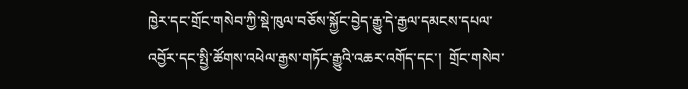ཁྱེར་དང་གྲོང་གསེབ་ཀྱི་སྡེ་ཁུལ་བཅོས་སྐྱོང་བྱེད་རྒྱུ་དེ་རྒྱལ་དམངས་དཔལ་འབྱོར་དང་སྤྱི་ཚོགས་འཕེལ་རྒྱས་གཏོང་རྒྱུའི་འཆར་འགོད་དང་།  གྲོང་གསེབ་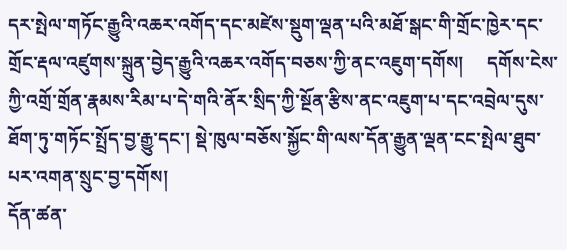དར་སྤེལ་གཏོང་རྒྱུའི་འཆར་འགོད་དང་མཛེས་སྡུག་ལྡན་པའི་མཐོ་སྒང་གི་གྲོང་ཁྱེར་དང་གྲོང་རྡལ་འཛུགས་སྐྲུན་བྱེད་རྒྱུའི་འཆར་འགོད་བཅས་ཀྱི་ནང་འཇུག་དགོས།     དགོས་ངེས་ཀྱི་འགྲོ་གྲོན་རྣམས་རིམ་པ་དེ་གའི་ནོར་སྲིད་ཀྱི་སྔོན་རྩིས་ནང་འཇུག་པ་དང་འབྲེལ་དུས་ཐོག་ཏུ་གཏོང་སྤྲོད་བྱ་རྒྱུ་དང་། སྡེ་ཁུལ་བཅོས་སྐྱོང་གི་ལས་དོན་རྒྱུན་ལྡན་ངང་སྤེལ་ཐུབ་པར་འགན་སྲུང་བྱ་དགོས།
དོན་ཚན་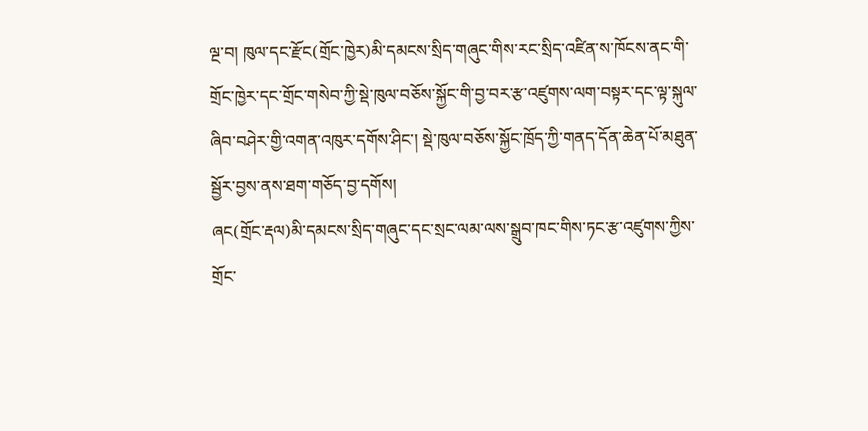ལྔ་བ། ཁུལ་དང་རྫོང(གྲོང་ཁྱེར)མི་དམངས་སྲིད་གཞུང་གིས་རང་སྲིད་འཛིན་ས་ཁོངས་ནང་གི་གྲོང་ཁྱེར་དང་གྲོང་གསེབ་ཀྱི་སྡེ་ཁུལ་བཅོས་སྐྱོང་གི་བྱ་བར་རྩ་འཛུགས་ལག་བསྟར་དང་ལྟ་སྐུལ་ཞིབ་བཤེར་གྱི་འགན་འཁུར་དགོས་ཤིང་། སྡེ་ཁུལ་བཅོས་སྐྱོང་ཁྲོད་ཀྱི་གནད་དོན་ཆེན་པོ་མཐུན་སྦྱོར་བྱས་ནས་ཐག་གཅོད་བྱ་དགོས།
ཞང(གྲོང་རྡལ)མི་དམངས་སྲིད་གཞུང་དང་སྲང་ལམ་ལས་སྒྲུབ་ཁང་གིས་ཏང་རྩ་འཛུགས་ཀྱིས་གྲོང་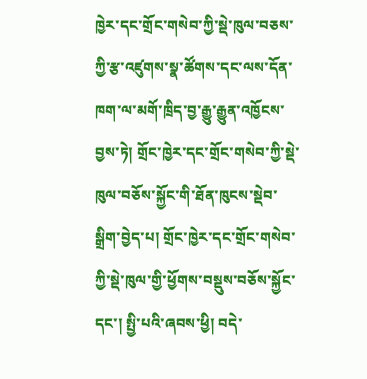ཁྱེར་དང་གྲོང་གསེབ་ཀྱི་སྡེ་ཁུལ་བཅས་ཀྱི་རྩ་འཛུགས་སྣ་ཚོགས་དང་ལས་དོན་ཁག་ལ་མགོ་ཁྲིད་བྱ་རྒྱུ་རྒྱུན་འཁྱོངས་བྱས་ཏེ། གྲོང་ཁྱེར་དང་གྲོང་གསེབ་ཀྱི་སྡེ་ཁུལ་བཅོས་སྐྱོང་གི་ཐོན་ཁུངས་སྡེབ་སྒྲིག་བྱེད་པ། གྲོང་ཁྱེར་དང་གྲོང་གསེབ་ཀྱི་སྡེ་ཁུལ་གྱི་ཕྱོགས་བསྡུས་བཅོས་སྐྱོང་དང་། སྤྱི་པའི་ཞབས་ཕྱི། བདེ་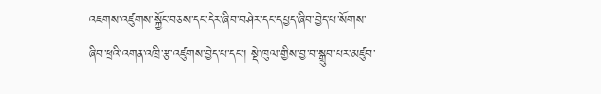འཇགས་འཛུགས་སྐྱོང་བཅས་དང་དེར་ཞིབ་བཤེར་དང་དཔྱད་ཞིབ་བྱེད་པ་སོགས་ཞིབ་ཕྲའི་འགན་འཁྲི་རྩ་འཛུགས་བྱེད་པ་དང་། སྡེ་ཁུལ་གྱིས་བྱ་བ་སྒྲུབ་པར་མཛུབ་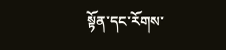སྟོན་དང་རོགས་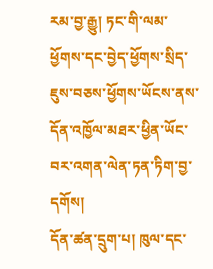རམ་བྱ་རྒྱུ། ཏང་གི་ལམ་ཕྱོགས་དང་བྱེད་ཕྱོགས་སྲིད་ཇུས་བཅས་ཕྱོགས་ཡོངས་ནས་དོན་འཁྱོལ་མཐར་ཕྱིན་ཡོང་བར་འགན་ལེན་ཏན་ཏིག་བྱ་དགོས།
དོན་ཚན་དྲུག་པ། ཁུལ་དང་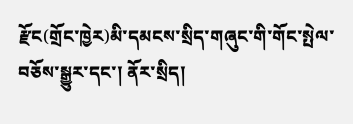རྫོང(གྲོང་ཁྱེར)མི་དམངས་སྲིད་གཞུང་གི་གོང་སྤེལ་བཅོས་སྒྱུར་དང་། ནོར་སྲིད།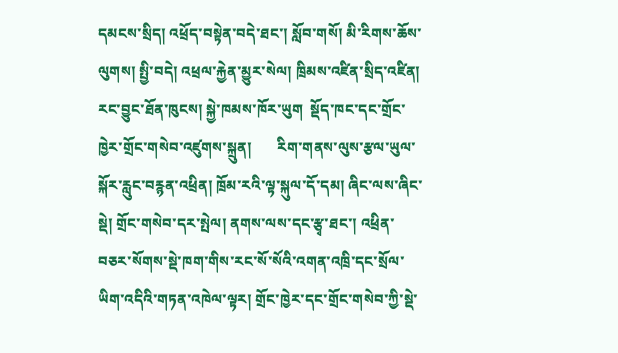དམངས་སྲིད། འཕྲོད་བསྟེན་བདེ་ཐང་། སློབ་གསོ། མི་རིགས་ཆོས་ལུགས། སྤྱི་བདེ། འཕྲལ་རྐྱེན་མྱུར་སེལ། ཁྲིམས་འཛིན་སྲིད་འཛིན། རང་བྱུང་ཐོན་ཁུངས། སྐྱེ་ཁམས་ཁོར་ཡུག  སྡོད་ཁང་དང་གྲོང་ཁྱེར་གྲོང་གསེབ་འཛུགས་སྐྲུན།       རིག་གནས་ལུས་རྩལ་ཡུལ་སྐོར་རླུང་བརྙན་འཕྲིན། ཁྲོམ་རའི་ལྟ་སྐུལ་དོ་དམ། ཞིང་ལས་ཞིང་སྡེ། གྲོང་གསེབ་དར་སྤེལ། ནགས་ལས་དང་རྩྭ་ཐང་། འཕྲིན་བཅར་སོགས་སྡེ་ཁག་གིས་རང་སོ་སོའི་འགན་འཁྲི་དང་སྲོལ་ཡིག་འདིའི་གཏན་འཁེལ་ལྟར། གྲོང་ཁྱེར་དང་གྲོང་གསེབ་ཀྱི་སྡེ་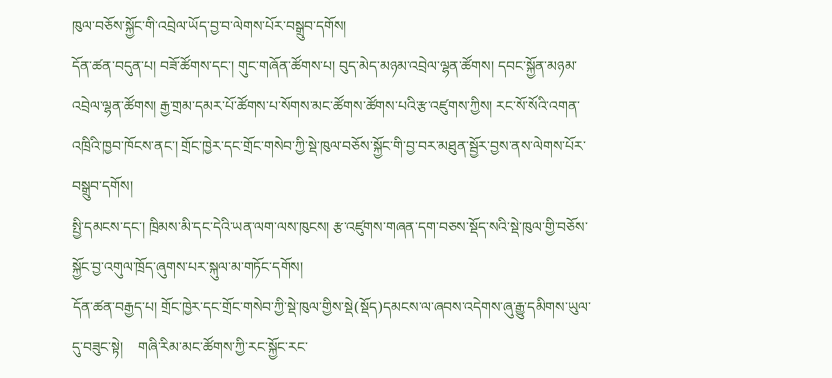ཁུལ་བཅོས་སྐྱོང་གི་འབྲེལ་ཡོད་བྱ་བ་ལེགས་པོར་བསྒྲུབ་དགོས།
དོན་ཚན་བདུན་པ། བཟོ་ཚོགས་དང་། གུང་གཞོན་ཚོགས་པ། བུད་མེད་མཉམ་འབྲེལ་ལྷན་ཚོགས། དབང་སྐྱོན་མཉམ་འབྲེལ་ལྷན་ཚོགས། རྒྱ་གྲམ་དམར་པོ་ཚོགས་པ་སོགས་མང་ཚོགས་ཚོགས་པའི་རྩ་འཛུགས་ཀྱིས། རང་སོ་སོའི་འགན་འཁྲིའི་ཁྱབ་ཁོངས་ནང་། གྲོང་ཁྱེར་དང་གྲོང་གསེབ་ཀྱི་སྡེ་ཁུལ་བཅོས་སྐྱོང་གི་བྱ་བར་མཐུན་སྦྱོར་བྱས་ནས་ལེགས་པོར་བསྒྲུབ་དགོས།
སྤྱི་དམངས་དང་། ཁྲིམས་མི་དང་དེའི་ཡན་ལག་ལས་ཁུངས། རྩ་འཛུགས་གཞན་དག་བཅས་སྡོད་སའི་སྡེ་ཁུལ་གྱི་བཅོས་སྐྱོང་བྱ་འགུལ་ཁྲོད་ཞུགས་པར་སྐུལ་མ་གཏོང་དགོས།
དོན་ཚན་བརྒྱད་པ། གྲོང་ཁྱེར་དང་གྲོང་གསེབ་ཀྱི་སྡེ་ཁུལ་གྱིས་སྡེ(སྡོད)དམངས་ལ་ཞབས་འདེགས་ཞུ་རྒྱུ་དམིགས་ཡུལ་དུ་བཟུང་སྟེ།    གཞི་རིམ་མང་ཚོགས་ཀྱི་རང་སྐྱོང་རང་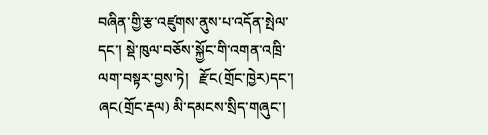བཞིན་གྱི་རྩ་འཛུགས་ནུས་པ་འདོན་སྤེལ་དང་། སྡེ་ཁུལ་བཅོས་སྐྱོང་གི་འགན་འཁྲི་ལག་བསྟར་བྱས་ཏེ།   རྫོང(གྲོང་ཁྱེར)དང་། ཞང(གྲོང་རྡལ) མི་དམངས་སྲིད་གཞུང་།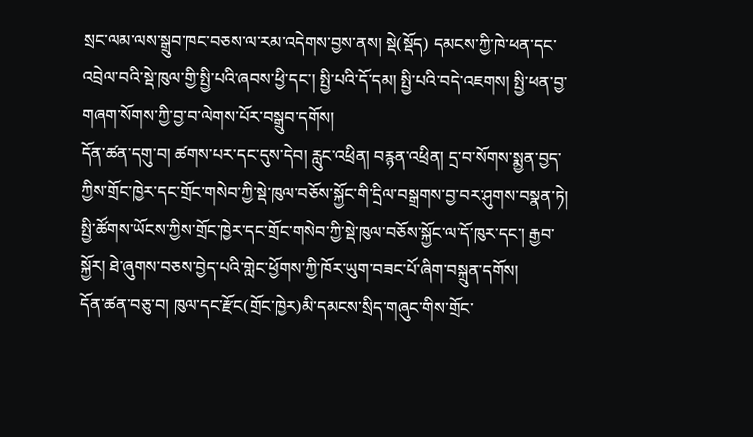སྲང་ལམ་ལས་སྒྲུབ་ཁང་བཅས་ལ་རམ་འདེགས་བྱས་ནས། སྡེ(སྡོད) དམངས་ཀྱི་ཁེ་ཕན་དང་འབྲེལ་བའི་སྡེ་ཁུལ་གྱི་སྤྱི་པའི་ཞབས་ཕྱི་དང་། སྤྱི་པའི་དོ་དམ། སྤྱི་པའི་བདེ་འཇགས། སྤྱི་ཕན་བྱ་གཞག་སོགས་ཀྱི་བྱ་བ་ལེགས་པོར་བསྒྲུབ་དགོས།
དོན་ཚན་དགུ་བ། ཚགས་པར་དང་དུས་དེབ། རླུང་འཕྲིན། བརྙན་འཕྲིན། དྲ་བ་སོགས་སྨྱན་བྱད་ཀྱིས་གྲོང་ཁྱེར་དང་གྲོང་གསེབ་ཀྱི་སྡེ་ཁུལ་བཅོས་སྐྱོང་གི་དྲིལ་བསྒྲགས་བྱ་བར་ཤུགས་བསྣན་ཏེ། སྤྱི་ཚོགས་ཡོངས་ཀྱིས་གྲོང་ཁྱེར་དང་གྲོང་གསེབ་ཀྱི་སྡེ་ཁུལ་བཅོས་སྐྱོང་ལ་དོ་ཁུར་དང་། རྒྱབ་སྐྱོར། ཐེ་ཞུགས་བཅས་བྱེད་པའི་གླེང་ཕྱོགས་ཀྱི་ཁོར་ཡུག་བཟང་པོ་ཞིག་བསྐྲུན་དགོས།
དོན་ཚན་བཅུ་བ། ཁུལ་དང་རྫོང(གྲོང་ཁྱེར)མི་དམངས་སྲིད་གཞུང་གིས་གྲོང་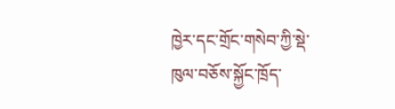ཁྱེར་དང་གྲོང་གསེབ་ཀྱི་སྡེ་ཁུལ་བཅོས་སྐྱོང་ཁྲོད་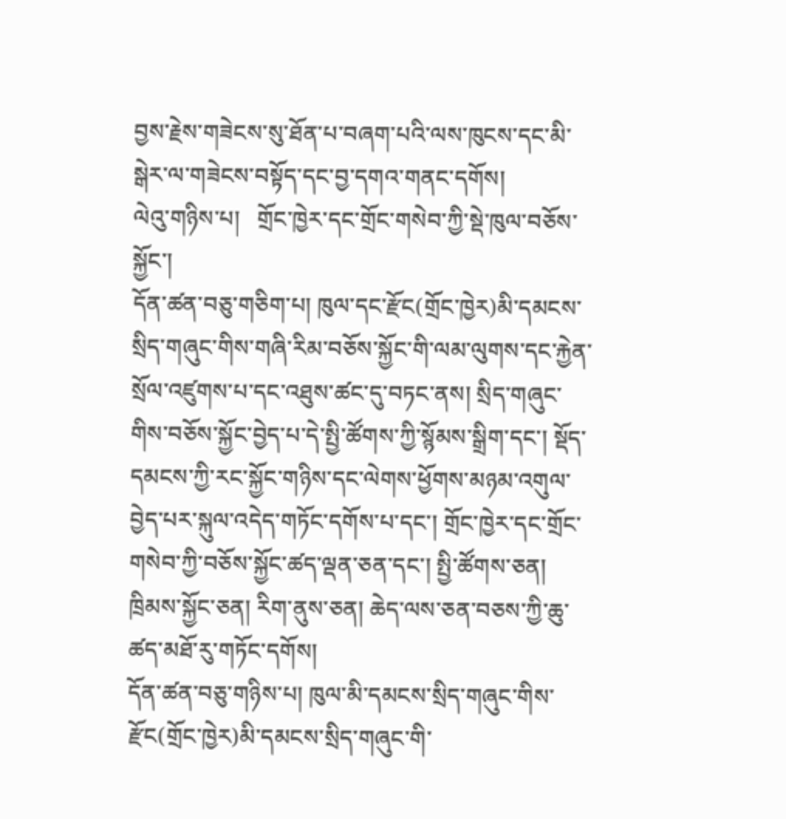བྱས་རྗེས་གཟེངས་སུ་ཐོན་པ་བཞག་པའི་ལས་ཁུངས་དང་མི་སྒེར་ལ་གཟེངས་བསྟོད་དང་བྱ་དགའ་གནང་དགོས།
ལེའུ་གཉིས་པ།   གྲོང་ཁྱེར་དང་གྲོང་གསེབ་ཀྱི་སྡེ་ཁུལ་བཅོས་སྐྱོང་།
དོན་ཚན་བཅུ་གཅིག་པ། ཁུལ་དང་རྫོང(གྲོང་ཁྱེར)མི་དམངས་སྲིད་གཞུང་གིས་གཞི་རིམ་བཅོས་སྐྱོང་གི་ལམ་ལུགས་དང་རྐྱེན་སྲོལ་འཛུགས་པ་དང་འཐུས་ཚང་དུ་བཏང་ནས། སྲིད་གཞུང་གིས་བཅོས་སྐྱོང་བྱེད་པ་དེ་སྤྱི་ཚོགས་ཀྱི་སྙོམས་སྒྲིག་དང་། སྡོད་དམངས་ཀྱི་རང་སྐྱོང་གཉིས་དང་ལེགས་ཕྱོགས་མཉམ་འགུལ་བྱེད་པར་སྐུལ་འདེད་གཏོང་དགོས་པ་དང་། གྲོང་ཁྱེར་དང་གྲོང་གསེབ་ཀྱི་བཅོས་སྐྱོང་ཚད་ལྡན་ཅན་དང་། སྤྱི་ཚོགས་ཅན། ཁྲིམས་སྐྱོང་ཅན། རིག་ནུས་ཅན། ཆེད་ལས་ཅན་བཅས་ཀྱི་ཆུ་ཚད་མཐོ་རུ་གཏོང་དགོས།
དོན་ཚན་བཅུ་གཉིས་པ། ཁུལ་མི་དམངས་སྲིད་གཞུང་གིས་རྫོང(གྲོང་ཁྱེར)མི་དམངས་སྲིད་གཞུང་གི་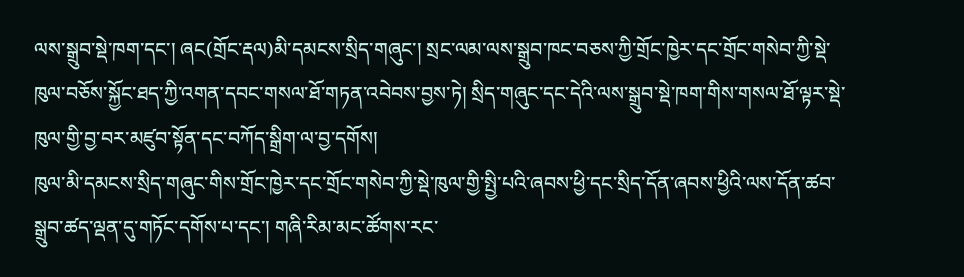ལས་སྒྲུབ་སྡེ་ཁག་དང་། ཞང(གྲོང་རྡལ)མི་དམངས་སྲིད་གཞུང་། སྲང་ལམ་ལས་སྒྲུབ་ཁང་བཅས་ཀྱི་གྲོང་ཁྱེར་དང་གྲོང་གསེབ་ཀྱི་སྡེ་ཁུལ་བཅོས་སྐྱོང་ཐད་ཀྱི་འགན་དབང་གསལ་ཐོ་གཏན་འབེབས་བྱས་ཏེ། སྲིད་གཞུང་དང་དེའི་ལས་སྒྲུབ་སྡེ་ཁག་གིས་གསལ་ཐོ་ལྟར་སྡེ་ཁུལ་གྱི་བྱ་བར་མཛུབ་སྟོན་དང་བཀོད་སྒྲིག་ལ་བྱ་དགོས།
ཁུལ་མི་དམངས་སྲིད་གཞུང་གིས་གྲོང་ཁྱེར་དང་གྲོང་གསེབ་ཀྱི་སྡེ་ཁུལ་གྱི་སྤྱི་པའི་ཞབས་ཕྱི་དང་སྲིད་དོན་ཞབས་ཕྱིའི་ལས་དོན་ཚབ་སྒྲུབ་ཚད་ལྡན་དུ་གཏོང་དགོས་པ་དང་། གཞི་རིམ་མང་ཚོགས་རང་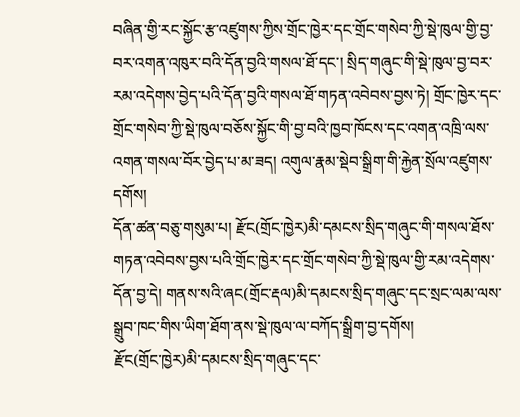བཞིན་གྱི་རང་སྐྱོང་རྩ་འཛུགས་ཀྱིས་གྲོང་ཁྱེར་དང་གྲོང་གསེབ་ཀྱི་སྡེ་ཁུལ་གྱི་བྱ་བར་འགན་འཁུར་བའི་དོན་བྱའི་གསལ་ཐོ་དང་། སྲིད་གཞུང་གི་སྡེ་ཁུལ་བྱ་བར་རམ་འདེགས་བྱེད་པའི་དོན་བྱའི་གསལ་ཐོ་གཏན་འབེབས་བྱས་ཏེ། གྲོང་ཁྱེར་དང་གྲོང་གསེབ་ཀྱི་སྡེ་ཁུལ་བཅོས་སྐྱོང་གི་བྱ་བའི་ཁྱབ་ཁོངས་དང་འགན་འཁྲི་ལས་འགན་གསལ་བོར་བྱེད་པ་མ་ཟད། འགུལ་རྣམ་སྡེབ་སྒྲིག་གི་རྐྱེན་སྲོལ་འཛུགས་དགོས།
དོན་ཚན་བཅུ་གསུམ་པ། རྫོང(གྲོང་ཁྱེར)མི་དམངས་སྲིད་གཞུང་གི་གསལ་ཐོས་གཏན་འབེབས་བྱས་པའི་གྲོང་ཁྱེར་དང་གྲོང་གསེབ་ཀྱི་སྡེ་ཁུལ་གྱི་རམ་འདེགས་དོན་བྱ་དེ། གནས་སའི་ཞང(གྲོང་རྡལ)མི་དམངས་སྲིད་གཞུང་དང་སྲང་ལམ་ལས་སྒྲུབ་ཁང་གིས་ཡིག་ཐོག་ནས་སྡེ་ཁུལ་ལ་བཀོད་སྒྲིག་བྱ་དགོས།
རྫོང(གྲོང་ཁྱེར)མི་དམངས་སྲིད་གཞུང་དང་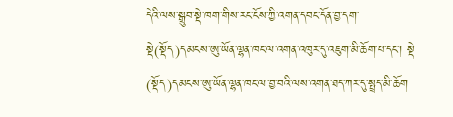དེའི་ལས་སྒྲུབ་སྡེ་ཁག་གིས་རང་ངོས་ཀྱི་འགན་དབང་དོན་བྱ་དག་སྡེ(སྡོད)དམངས་ཨུ་ཡོན་ལྷན་ཁང་ལ་འགན་འཁུར་དུ་འཇུག་མི་ཆོག་པ་དང་། སྡེ (སྡོད)དམངས་ཨུ་ཡོན་ལྷན་ཁང་ལ་བྱ་བའི་ལས་འགན་ཐད་ཀར་དུ་སྤྲད་མི་ཆོག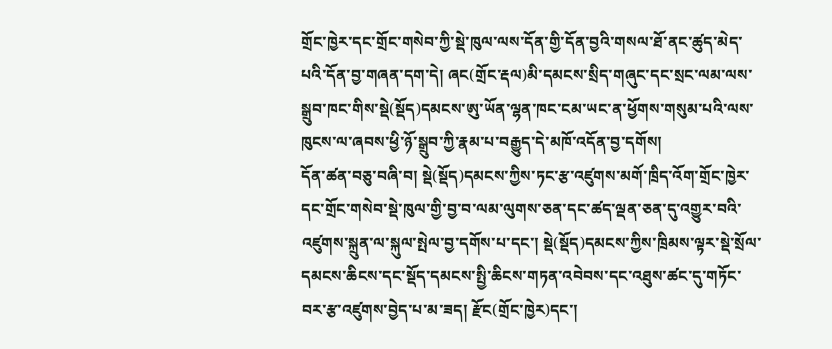གྲོང་ཁྱེར་དང་གྲོང་གསེབ་ཀྱི་སྡེ་ཁུལ་ལས་དོན་གྱི་དོན་བྱའི་གསལ་ཐོ་ནང་ཚུད་མེད་པའི་དོན་བྱ་གཞན་དག་དེ། ཞང(གྲོང་རྡལ)མི་དམངས་སྲིད་གཞུང་དང་སྲང་ལམ་ལས་སྒྲུབ་ཁང་གིས་སྡེ(སྡོད)དམངས་ཨུ་ཡོན་ལྷན་ཁང་ངམ་ཡང་ན་ཕྱོགས་གསུམ་པའི་ལས་ཁུངས་ལ་ཞབས་ཕྱི་ཉོ་སྒྲུབ་ཀྱི་རྣམ་པ་བརྒྱུད་དེ་མཁོ་འདོན་བྱ་དགོས།
དོན་ཚན་བཅུ་བཞི་བ། སྡེ(སྡོད)དམངས་ཀྱིས་ཏང་རྩ་འཛུགས་མགོ་ཁྲིད་འོག་གྲོང་ཁྱེར་དང་གྲོང་གསེབ་སྡེ་ཁུལ་གྱི་བྱ་བ་ལམ་ལུགས་ཅན་དང་ཚད་ལྡན་ཅན་དུ་འགྱུར་བའི་འཛུགས་སྐྲུན་ལ་སྐུལ་སྤེལ་བྱ་དགོས་པ་དང་། སྡེ(སྡོད)དམངས་ཀྱིས་ཁྲིམས་ལྟར་སྡེ་སྲོལ་དམངས་ཆིངས་དང་སྡོད་དམངས་སྤྱི་ཆིངས་གཏན་འབེབས་དང་འཐུས་ཚང་དུ་གཏོང་བར་རྩ་འཛུགས་བྱེད་པ་མ་ཟད། རྫོང(གྲོང་ཁྱེར)དང་།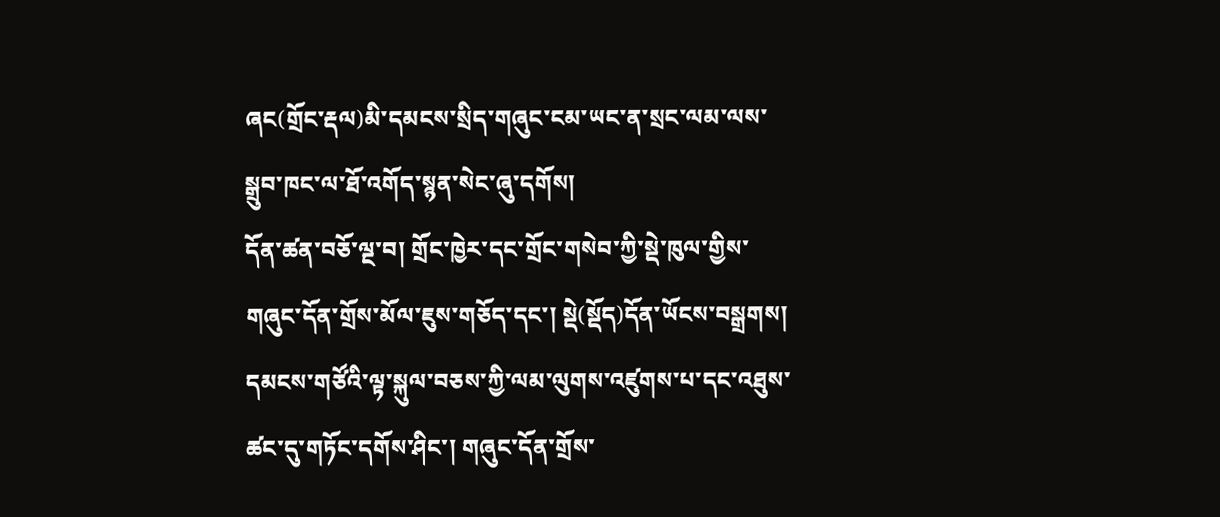ཞང(གྲོང་རྡལ)མི་དམངས་སྲིད་གཞུང་ངམ་ཡང་ན་སྲང་ལམ་ལས་སྒྲུབ་ཁང་ལ་ཐོ་འགོད་སྙན་སེང་ཞུ་དགོས།
དོན་ཚན་བཅོ་ལྔ་བ། གྲོང་ཁྱེར་དང་གྲོང་གསེབ་ཀྱི་སྡེ་ཁུལ་གྱིས་གཞུང་དོན་གྲོས་མོལ་ཇུས་གཅོད་དང་། སྡེ(སྡོད)དོན་ཡོངས་བསྒྲགས།      དམངས་གཙོའི་ལྟ་སྐུལ་བཅས་ཀྱི་ལམ་ལུགས་འཛུགས་པ་དང་འཐུས་ཚང་དུ་གཏོང་དགོས་ཤིང་། གཞུང་དོན་གྲོས་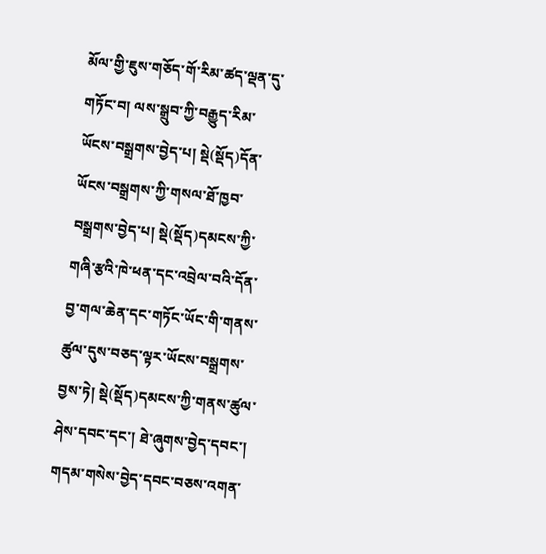མོལ་གྱི་ཇུས་གཅོད་གོ་རིམ་ཚད་ལྡན་དུ་གཏོང་བ། ལས་སྒྲུབ་ཀྱི་བརྒྱུད་རིམ་ཡོངས་བསྒྲགས་བྱེད་པ། སྡེ(སྡོད)དོན་ཡོངས་བསྒྲགས་ཀྱི་གསལ་ཐོ་ཁྱབ་བསྒྲགས་བྱེད་པ། སྡེ(སྡོད)དམངས་ཀྱི་གཞི་རྩའི་ཁེ་ཕན་དང་འབྲེལ་བའི་དོན་བྱ་གལ་ཆེན་དང་གཏོང་ཡོང་གི་གནས་ཚུལ་དུས་བཅད་ལྟར་ཡོངས་བསྒྲགས་བྱས་ཏེ། སྡེ(སྡོད)དམངས་ཀྱི་གནས་ཚུལ་ཤེས་དབང་དང་། ཐེ་ཞུགས་བྱེད་དབང་། གདམ་གསེས་བྱེད་དབང་བཅས་འགན་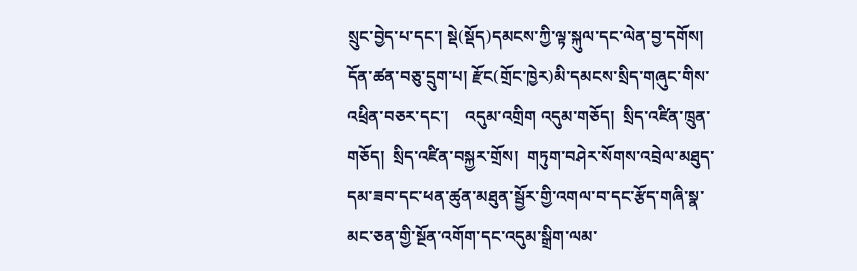སྲུང་བྱེད་པ་དང་། སྡེ(སྡོད)དམངས་ཀྱི་ལྟ་སྐུལ་དང་ལེན་བྱ་དགོས།
དོན་ཚན་བཅུ་དྲུག་པ། རྫོང(གྲོང་ཁྱེར)མི་དམངས་སྲིད་གཞུང་གིས་འཕྲིན་བཅར་དང་།    འདུམ་འགྲིག འདུམ་གཅོད།  སྲིད་འཛིན་ཁྲུན་གཅོད།  སྲིད་འཛིན་བསྐྱར་གྲོས།  གཏུག་བཤེར་སོགས་འབྲེལ་མཐུད་དམ་ཟབ་དང་ཕན་ཚུན་མཐུན་སྦྱོར་གྱི་འགལ་བ་དང་རྩོད་གཞི་སྣ་མང་ཅན་གྱི་སྔོན་འགོག་དང་འདུམ་སྒྲིག་ལམ་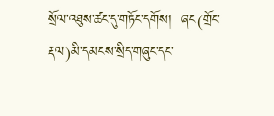སྲོལ་འཐུས་ཚང་དུ་གཏོང་དགོས།  ཞང(གྲོང་རྡལ)མི་དམངས་སྲིད་གཞུང་དང་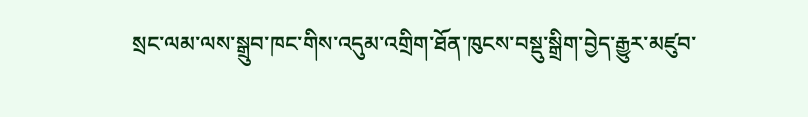སྲང་ལམ་ལས་སྒྲུབ་ཁང་གིས་འདུམ་འགྲིག་ཐོན་ཁུངས་བསྡུ་སྒྲིག་བྱེད་རྒྱུར་མཛུབ་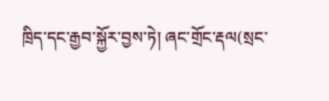ཁྲིད་དང་རྒྱབ་སྐྱོར་བྱས་ཏེ། ཞང་གྲོང་རྡལ(སྲང་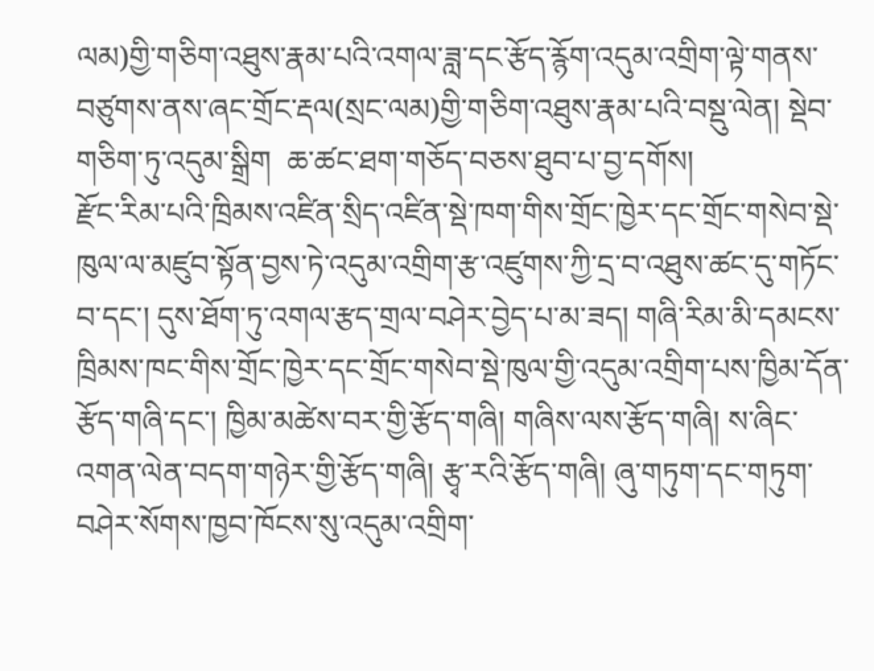ལམ)གྱི་གཅིག་འཐུས་རྣམ་པའི་འགལ་ཟླ་དང་རྩོད་རྙོག་འདུམ་འགྲིག་ལྟེ་གནས་བཙུགས་ནས་ཞང་གྲོང་རྡལ(སྲང་ལམ)གྱི་གཅིག་འཐུས་རྣམ་པའི་བསྡུ་ལེན། སྡེབ་གཅིག་ཏུ་འདུམ་སྒྲིག  ཆ་ཚང་ཐག་གཅོད་བཅས་ཐུབ་པ་བྱ་དགོས།
རྫོང་རིམ་པའི་ཁྲིམས་འཛིན་སྲིད་འཛིན་སྡེ་ཁག་གིས་གྲོང་ཁྱེར་དང་གྲོང་གསེབ་སྡེ་ཁུལ་ལ་མཛུབ་སྟོན་བྱས་ཏེ་འདུམ་འགྲིག་རྩ་འཛུགས་ཀྱི་དྲ་བ་འཐུས་ཚང་དུ་གཏོང་བ་དང་། དུས་ཐོག་ཏུ་འགལ་རྩད་གྲལ་བཤེར་བྱེད་པ་མ་ཟད། གཞི་རིམ་མི་དམངས་ཁྲིམས་ཁང་གིས་གྲོང་ཁྱེར་དང་གྲོང་གསེབ་སྡེ་ཁུལ་གྱི་འདུམ་འགྲིག་པས་ཁྱིམ་དོན་རྩོད་གཞི་དང་། ཁྱིམ་མཚེས་བར་གྱི་རྩོད་གཞི། གཞིས་ལས་རྩོད་གཞི། ས་ཞིང་འགན་ལེན་བདག་གཉེར་གྱི་རྩོད་གཞི། རྩྭ་རའི་རྩོད་གཞི། ཞུ་གཏུག་དང་གཏུག་བཤེར་སོགས་ཁྱབ་ཁོངས་སུ་འདུམ་འགྲིག་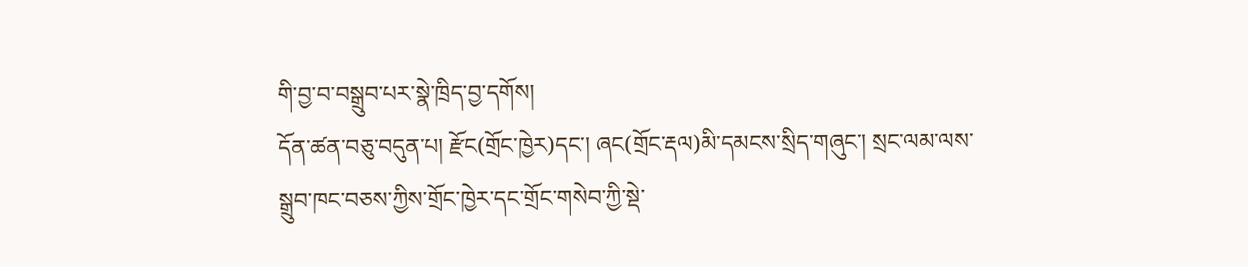གི་བྱ་བ་བསྒྲུབ་པར་སྣེ་ཁྲིད་བྱ་དགོས།
དོན་ཚན་བཅུ་བདུན་པ། རྫོང(གྲོང་ཁྱེར)དང་། ཞང(གྲོང་རྡལ)མི་དམངས་སྲིད་གཞུང་། སྲང་ལམ་ལས་སྒྲུབ་ཁང་བཅས་ཀྱིས་གྲོང་ཁྱེར་དང་གྲོང་གསེབ་ཀྱི་སྡེ་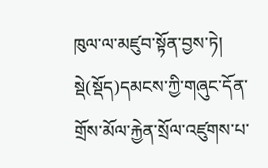ཁུལ་ལ་མཛུབ་སྟོན་བྱས་ཏེ། སྡེ(སྡོད)དམངས་ཀྱི་གཞུང་དོན་གྲོས་མོལ་རྐྱེན་སྲོལ་འཛུགས་པ་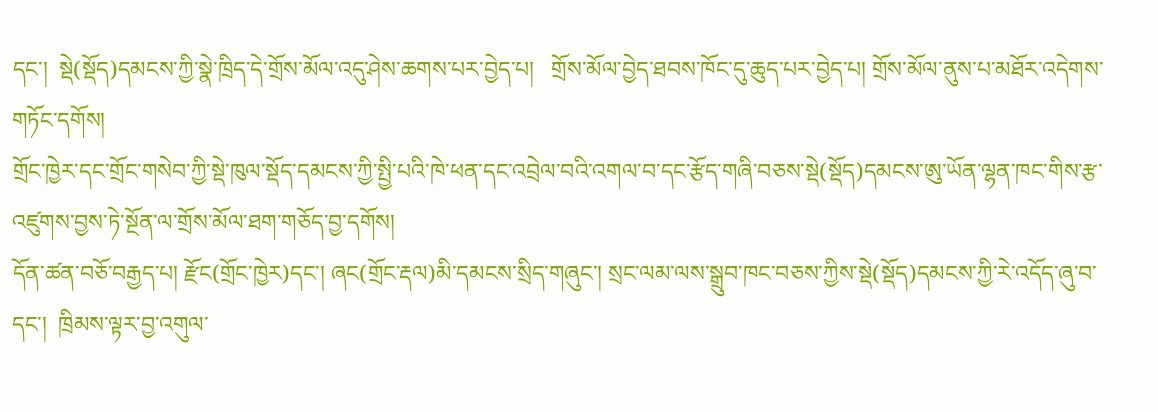དང་།  སྡེ(སྡོད)དམངས་ཀྱི་སྣེ་ཁྲིད་དེ་གྲོས་མོལ་འདུ་ཤེས་ཆགས་པར་བྱེད་པ།   གྲོས་མོལ་བྱེད་ཐབས་ཁོང་དུ་ཆུད་པར་བྱེད་པ། གྲོས་མོལ་ནུས་པ་མཐོར་འདེགས་གཏོང་དགོས།
གྲོང་ཁྱེར་དང་གྲོང་གསེབ་ཀྱི་སྡེ་ཁུལ་སྡོད་དམངས་ཀྱི་སྤྱི་པའི་ཁེ་ཕན་དང་འབྲེལ་བའི་འགལ་བ་དང་རྩོད་གཞི་བཅས་སྡེ(སྡོད)དམངས་ཨུ་ཡོན་ལྷན་ཁང་གིས་རྩ་འཛུགས་བྱས་ཏེ་སྔོན་ལ་གྲོས་མོལ་ཐག་གཅོད་བྱ་དགོས།
དོན་ཚན་བཅོ་བརྒྱད་པ། རྫོང(གྲོང་ཁྱེར)དང་། ཞང(གྲོང་རྡལ)མི་དམངས་སྲིད་གཞུང་། སྲང་ལམ་ལས་སྒྲུབ་ཁང་བཅས་ཀྱིས་སྡེ(སྡོད)དམངས་ཀྱི་རེ་འདོད་ཞུ་བ་དང་།  ཁྲིམས་ལྟར་བྱ་འགུལ་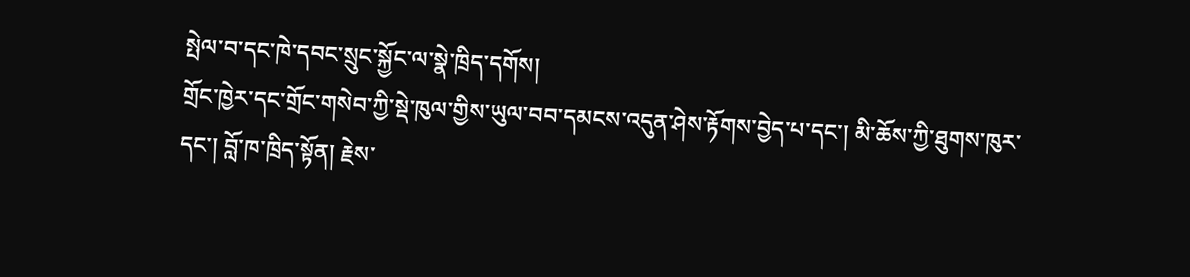སྤེལ་བ་དང་ཁེ་དབང་སྲུང་སྐྱོང་ལ་སྣེ་ཁྲིད་དགོས།
གྲོང་ཁྱེར་དང་གྲོང་གསེབ་ཀྱི་སྡེ་ཁུལ་གྱིས་ཡུལ་བབ་དམངས་འདུན་ཤེས་རྟོགས་བྱེད་པ་དང་། མི་ཆོས་ཀྱི་ཐུགས་ཁུར་དང་། བློ་ཁ་ཁྲིད་སྟོན། རྗེས་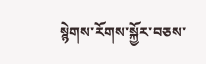སྙེགས་རོགས་སྐྱོར་བཅས་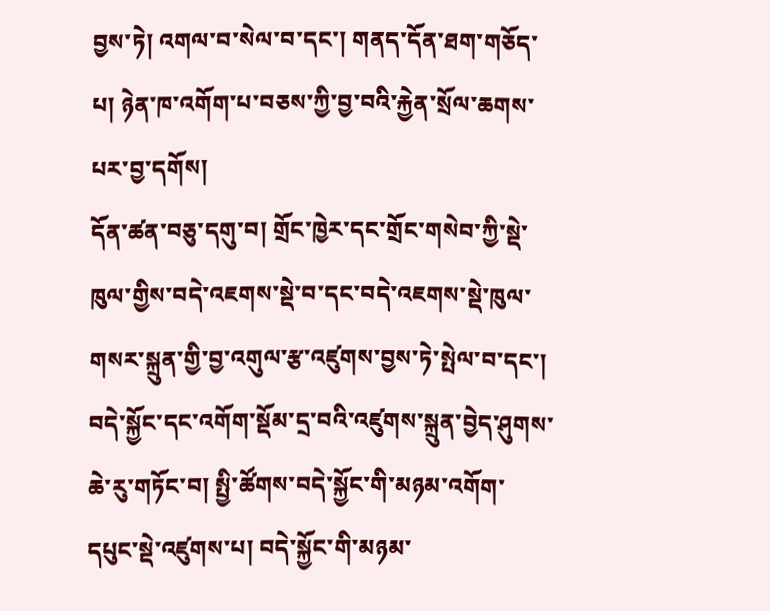བྱས་ཏེ། འགལ་བ་སེལ་བ་དང་། གནད་དོན་ཐག་གཅོད་པ། ཉེན་ཁ་འགོག་པ་བཅས་ཀྱི་བྱ་བའི་རྐྱེན་སྲོལ་ཆགས་པར་བྱ་དགོས།
དོན་ཚན་བཅུ་དགུ་བ། གྲོང་ཁྱེར་དང་གྲོང་གསེབ་ཀྱི་སྡེ་ཁུལ་གྱིས་བདེ་འཇགས་སྡེ་བ་དང་བདེ་འཇགས་སྡེ་ཁུལ་གསར་སྐྲུན་གྱི་བྱ་འགུལ་རྩ་འཛུགས་བྱས་ཏེ་སྤེལ་བ་དང་། བདེ་སྐྱོང་དང་འགོག་སྡོམ་དྲ་བའི་འཛུགས་སྐྲུན་བྱེད་ཤུགས་ཆེ་རུ་གཏོང་བ། སྤྱི་ཚོགས་བདེ་སྐྱོང་གི་མཉམ་འགོག་དཔུང་སྡེ་འཛུགས་པ། བདེ་སྐྱོང་གི་མཉམ་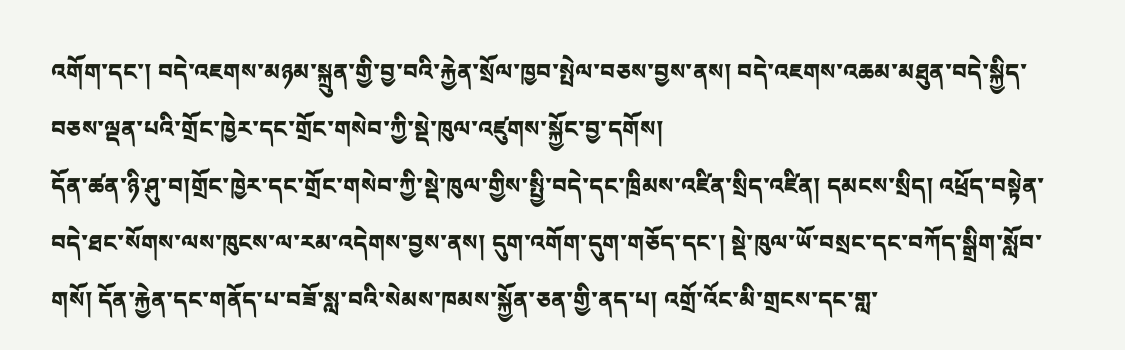འགོག་དང་། བདེ་འཇགས་མཉམ་སྐྲུན་གྱི་བྱ་བའི་རྐྱེན་སྲོལ་ཁྱབ་སྤེལ་བཅས་བྱས་ནས། བདེ་འཇགས་འཆམ་མཐུན་བདེ་སྐྱིད་བཅས་ལྡན་པའི་གྲོང་ཁྱེར་དང་གྲོང་གསེབ་ཀྱི་སྡེ་ཁུལ་འཛུགས་སྐྱོང་བྱ་དགོས།
དོན་ཚན་ཉི་ཤུ་བ།གྲོང་ཁྱེར་དང་གྲོང་གསེབ་ཀྱི་སྡེ་ཁུལ་གྱིས་སྤྱི་བདེ་དང་ཁྲིམས་འཛིན་སྲིད་འཛིན། དམངས་སྲིད། འཕྲོད་བསྟེན་བདེ་ཐང་སོགས་ལས་ཁུངས་ལ་རམ་འདེགས་བྱས་ནས། དུག་འགོག་དུག་གཅོད་དང་། སྡེ་ཁུལ་ཡོ་བསྲང་དང་བཀོད་སྒྲིག་སློབ་གསོ། དོན་རྐྱེན་དང་གནོད་པ་བཟོ་སླ་བའི་སེམས་ཁམས་སྐྱོན་ཅན་གྱི་ནད་པ། འགྲོ་འོང་མི་གྲངས་དང་གླ་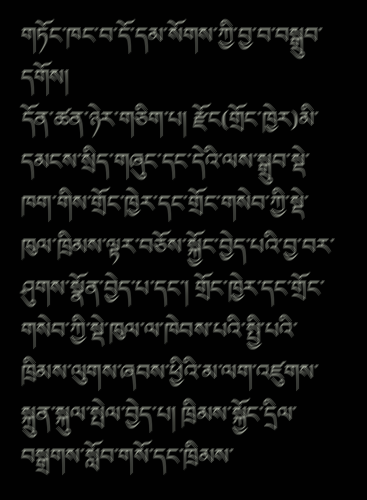གཏོང་ཁང་བ་དོ་དམ་སོགས་ཀྱི་བྱ་བ་བསྒྲུབ་དགོས།
དོན་ཚན་ཉེར་གཅིག་པ། རྫོང(གྲོང་ཁྱེར)མི་དམངས་སྲིད་གཞུང་དང་དེའི་ལས་སྒྲུབ་སྡེ་ཁག་གིས་གྲོང་ཁྱེར་དང་གྲོང་གསེབ་ཀྱི་སྡེ་ཁུལ་ཁྲིམས་ལྟར་བཅོས་སྐྱོང་བྱེད་པའི་བྱ་བར་ཤུགས་སྣོན་བྱེད་པ་དང་། གྲོང་ཁྱེར་དང་གྲོང་གསེབ་ཀྱི་སྡེ་ཁུལ་ལ་ཁེབས་པའི་སྤྱི་པའི་ཁྲིམས་ལུགས་ཞབས་ཕྱིའི་མ་ལག་འཛུགས་སྐྲུན་སྐུལ་སྤེལ་བྱེད་པ། ཁྲིམས་སྐྱོང་དྲིལ་བསྒྲགས་སློབ་གསོ་དང་ཁྲིམས་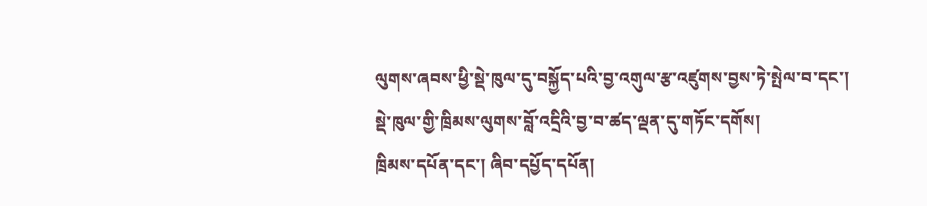ལུགས་ཞབས་ཕྱི་སྡེ་ཁུལ་དུ་བསྐྱོད་པའི་བྱ་འགུལ་རྩ་འཛུགས་བྱས་ཏེ་སྤེལ་བ་དང་། སྡེ་ཁུལ་གྱི་ཁྲིམས་ལུགས་བློ་འདྲིའི་བྱ་བ་ཚད་ལྡན་དུ་གཏོང་དགོས།
ཁྲིམས་དཔོན་དང་། ཞིབ་དཔྱོད་དཔོན།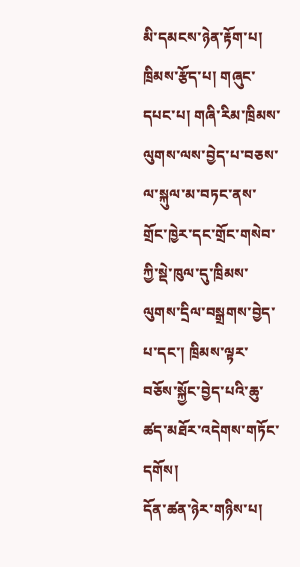མི་དམངས་ཉེན་རྟོག་པ། ཁྲིམས་རྩོད་པ། གཞུང་དཔང་པ། གཞི་རིམ་ཁྲིམས་ལུགས་ལས་བྱེད་པ་བཅས་ལ་སྐུལ་མ་བཏང་ནས་གྲོང་ཁྱེར་དང་གྲོང་གསེབ་ཀྱི་སྡེ་ཁུལ་དུ་ཁྲིམས་ལུགས་དྲིལ་བསྒྲགས་བྱེད་པ་དང་། ཁྲིམས་ལྟར་བཅོས་སྐྱོང་བྱེད་པའི་ཆུ་ཚད་མཐོར་འདེགས་གཏོང་དགོས།
དོན་ཚན་ཉེར་གཉིས་པ།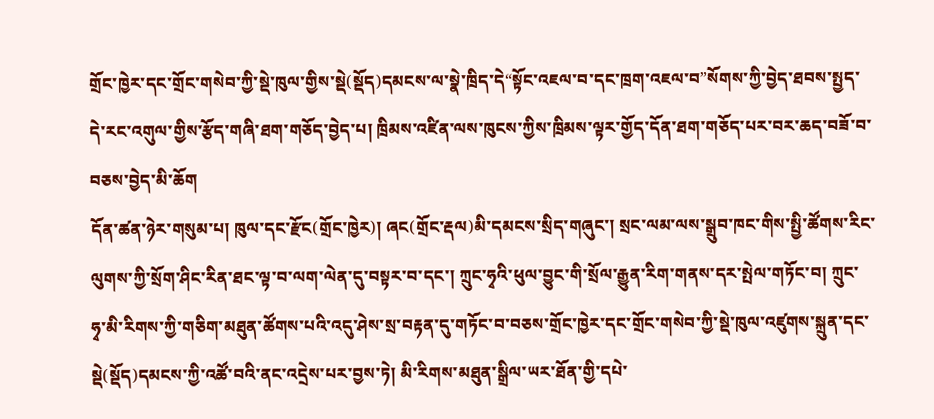གྲོང་ཁྱེར་དང་གྲོང་གསེབ་ཀྱི་སྡེ་ཁུལ་གྱིས་སྡེ(སྡོད)དམངས་ལ་སྣེ་ཁྲིད་དེ“སྟོང་འཇལ་བ་དང་ཁྲག་འཇལ་བ”སོགས་ཀྱི་བྱེད་ཐབས་སྤྱད་དེ་རང་འགུལ་གྱིས་རྩོད་གཞི་ཐག་གཅོད་བྱེད་པ། ཁྲིམས་འཛིན་ལས་ཁུངས་ཀྱིས་ཁྲིམས་ལྟར་གྱོད་དོན་ཐག་གཅོད་པར་བར་ཆད་བཟོ་བ་བཅས་བྱེད་མི་ཆོག
དོན་ཚན་ཉེར་གསུམ་པ། ཁུལ་དང་རྫོང(གྲོང་ཁྱེར)། ཞང(གྲོང་རྡལ)མི་དམངས་སྲིད་གཞུང་། སྲང་ལམ་ལས་སྒྲུབ་ཁང་གིས་སྤྱི་ཚོགས་རིང་ལུགས་ཀྱི་སྲོག་ཤིང་རིན་ཐང་ལྟ་བ་ལག་ལེན་དུ་བསྟར་བ་དང་། ཀྲུང་ཧྭའི་ཕུལ་བྱུང་གི་སྲོལ་རྒྱུན་རིག་གནས་དར་སྤེལ་གཏོང་བ། ཀྲུང་ཧྭ་མི་རིགས་ཀྱི་གཅིག་མཐུན་ཚོགས་པའི་འདུ་ཤེས་སྲ་བརྟན་དུ་གཏོང་བ་བཅས་གྲོང་ཁྱེར་དང་གྲོང་གསེབ་ཀྱི་སྡེ་ཁུལ་འཛུགས་སྐྲུན་དང་སྡེ(སྡོད)དམངས་ཀྱི་འཚོ་བའི་ནང་འདྲེས་པར་བྱས་ཏེ། མི་རིགས་མཐུན་སྒྲིལ་ཡར་ཐོན་གྱི་དཔེ་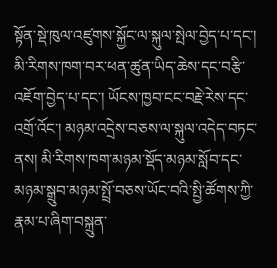སྟོན་སྡེ་ཁུལ་འཛུགས་སྐྱོང་ལ་སྐུལ་སྤེལ་བྱེད་པ་དང་། མི་རིགས་ཁག་བར་ཕན་ཚུན་ཡིད་ཆེས་དང་བརྩི་འཇོག་བྱེད་པ་དང་། ཡོངས་ཁྱབ་ངང་བརྗེ་རེས་དང་འགྲོ་འོང་། མཉམ་འདྲེས་བཅས་ལ་སྐུལ་འདེད་བཏང་ནས། མི་རིགས་ཁག་མཉམ་སྡོད་མཉམ་སློབ་དང་མཉམ་སྒྲུབ་མཉམ་སྤྲོ་བཅས་ཡོང་བའི་སྤྱི་ཚོགས་ཀྱི་རྣམ་པ་ཞིག་བསྐྲུན་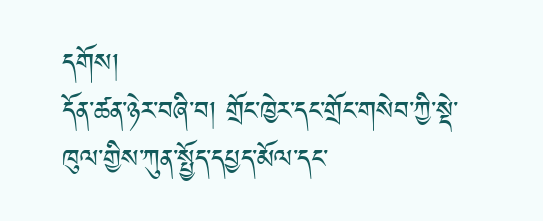དགོས།
དོན་ཚན་ཉེར་བཞི་བ། གྲོང་ཁྱེར་དང་གྲོང་གསེབ་ཀྱི་སྡེ་ཁུལ་གྱིས་ཀུན་སྤྱོད་དཔྱད་མོལ་དང་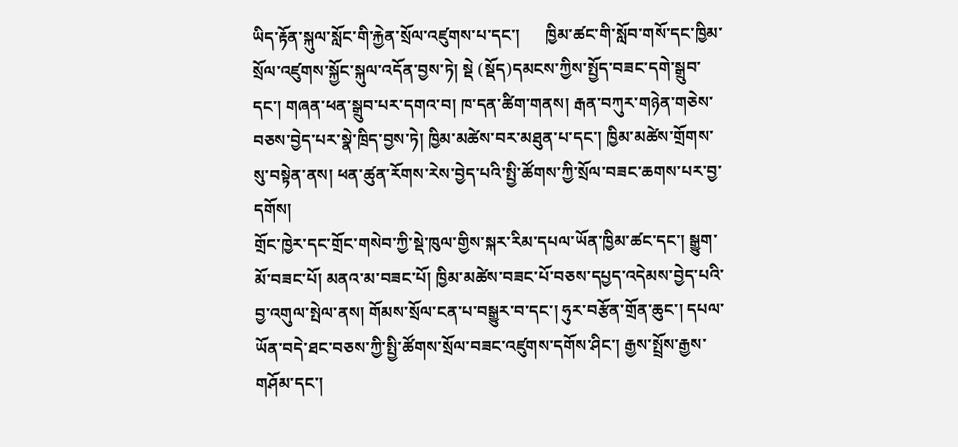ཡིད་རྟོན་སྐུལ་སློང་གི་རྐྱེན་སྲོལ་འཛུགས་པ་དང་།      ཁྱིམ་ཚང་གི་སློབ་གསོ་དང་ཁྱིམ་སྲོལ་འཛུགས་སྐྱོང་སྐུལ་འདོན་བྱས་ཏེ། སྡེ (སྡོད)དམངས་ཀྱིས་སྤྱོད་བཟང་དགེ་སྒྲུབ་དང་། གཞན་ཕན་སྒྲུབ་པར་དགའ་བ། ཁ་དན་ཚིག་གནས། རྒན་བཀུར་གཉེན་གཅེས་བཅས་བྱེད་པར་སྣེ་ཁྲིད་བྱས་ཏེ། ཁྱིམ་མཚེས་བར་མཐུན་པ་དང་། ཁྱིམ་མཚེས་གྲོགས་སུ་བསྟེན་ནས། ཕན་ཚུན་རོགས་རེས་བྱེད་པའི་སྤྱི་ཚོགས་ཀྱི་སྲོལ་བཟང་ཆགས་པར་བྱ་དགོས།
གྲོང་ཁྱེར་དང་གྲོང་གསེབ་ཀྱི་སྡེ་ཁུལ་གྱིས་སྐར་རིམ་དཔལ་ཡོན་ཁྱིམ་ཚང་དང་། སྒྱུག་མོ་བཟང་པོ། མནའ་མ་བཟང་པོ། ཁྱིམ་མཚེས་བཟང་པོ་བཅས་དཔྱད་འདེམས་བྱེད་པའི་བྱ་འགུལ་སྤེལ་ནས། གོམས་སྲོལ་ངན་པ་བསྒྱུར་བ་དང་། ཧུར་བརྩོན་གྲོན་ཆུང་། དཔལ་ཡོན་བདེ་ཐང་བཅས་ཀྱི་སྤྱི་ཚོགས་སྲོལ་བཟང་འཛུགས་དགོས་ཤིང་། རྒྱས་སྤྲོས་རྒྱས་གཤོམ་དང་།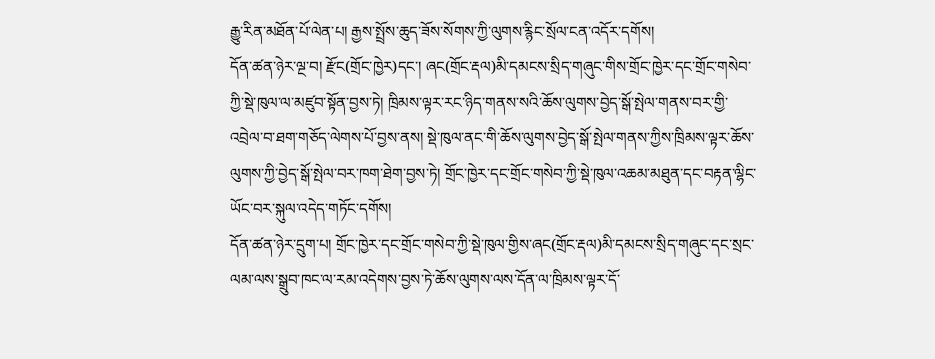རྒྱུ་རིན་མཐོན་པོ་ལེན་པ། རྒྱས་སྤྲོས་ཆུད་ཟོས་སོགས་ཀྱི་ལུགས་རྙིང་སྲོལ་ངན་འདོར་དགོས།
དོན་ཚན་ཉེར་ལྔ་བ། རྫོང(གྲོང་ཁྱེར)དང་། ཞང(གྲོང་རྡལ)མི་དམངས་སྲིད་གཞུང་གིས་གྲོང་ཁྱེར་དང་གྲོང་གསེབ་ཀྱི་སྡེ་ཁུལ་ལ་མཛུབ་སྟོན་བྱས་ཏེ། ཁྲིམས་ལྟར་རང་ཉིད་གནས་སའི་ཆོས་ལུགས་བྱེད་སྒོ་སྤེལ་གནས་བར་གྱི་འབྲེལ་བ་ཐག་གཅོད་ལེགས་པོ་བྱས་ནས། སྡེ་ཁུལ་ནང་གི་ཆོས་ལུགས་བྱེད་སྒོ་སྤེལ་གནས་ཀྱིས་ཁྲིམས་ལྟར་ཆོས་ལུགས་ཀྱི་བྱེད་སྒོ་སྤེལ་བར་ཁག་ཐེག་བྱས་ཏེ། གྲོང་ཁྱེར་དང་གྲོང་གསེབ་ཀྱི་སྡེ་ཁུལ་འཆམ་མཐུན་དང་བརྟན་ལྷིང་ཡོང་བར་སྐུལ་འདེད་གཏོང་དགོས།
དོན་ཚན་ཉེར་དྲུག་པ། གྲོང་ཁྱེར་དང་གྲོང་གསེབ་ཀྱི་སྡེ་ཁུལ་གྱིས་ཞང(གྲོང་རྡལ)མི་དམངས་སྲིད་གཞུང་དང་སྲང་ལམ་ལས་སྒྲུབ་ཁང་ལ་རམ་འདེགས་བྱས་ཏེ་ཆོས་ལུགས་ལས་དོན་ལ་ཁྲིམས་ལྟར་དོ་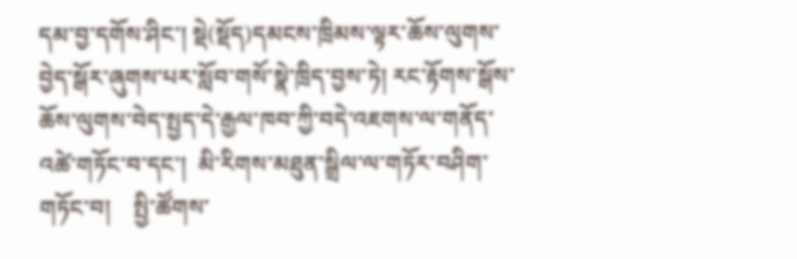དམ་བྱ་དགོས་ཤིང་། སྡེ(སྡོད)དམངས་ཁྲིམས་ལྟར་ཆོས་ལུགས་བྱེད་སྒོར་ཞུགས་པར་སློབ་གསོ་སྣེ་ཁྲིད་བྱས་ཏེ། རང་རྟོགས་སྒོས་ཆོས་ལུགས་བེད་སྤྱད་དེ་རྒྱལ་ཁབ་ཀྱི་བདེ་འཇགས་ལ་གནོད་འཚེ་གཏོང་བ་དང་།  མི་རིགས་མཐུན་སྒྲིལ་ལ་གཏོར་བཤིག་གཏོང་བ།    སྤྱི་ཚོགས་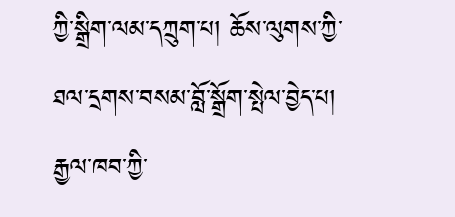ཀྱི་སྒྲིག་ལམ་དཀྲུག་པ། ཆོས་ལུགས་ཀྱི་ཐལ་དྲགས་བསམ་བློ་སྒྲོག་སྤེལ་བྱེད་པ། རྒྱལ་ཁབ་ཀྱི་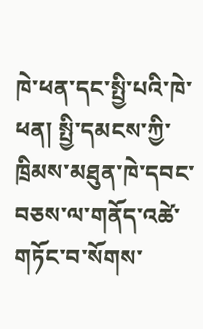ཁེ་ཕན་དང་སྤྱི་པའི་ཁེ་ཕན། སྤྱི་དམངས་ཀྱི་ཁྲིམས་མཐུན་ཁེ་དབང་བཅས་ལ་གནོད་འཚེ་གཏོང་བ་སོགས་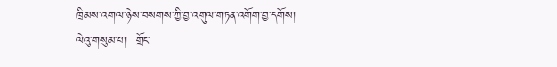ཁྲིམས་འགལ་ཉེས་བསགས་ཀྱི་བྱ་འགུལ་གཏན་འགོག་བྱ་དགོས།
ལེའུ་གསུམ་པ།  གྲོང་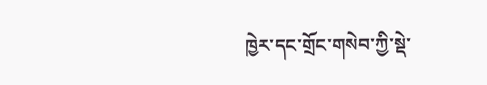ཁྱེར་དང་གྲོང་གསེབ་ཀྱི་སྡེ་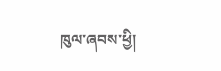ཁུལ་ཞབས་ཕྱི།